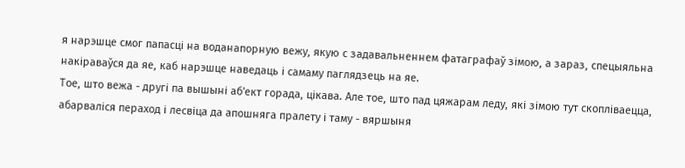я нарэшце смог папасці на воданапорную вежу, якую с задавальненнем фатаграфаў зімою, а зараз, спецыяльна накіраваўся да яе, каб нарэшце наведаць і самаму паглядзець на яе.
Тое, што вежа - другі па вышыні аб'ект горада, цікава. Але тое, што пад цяжарам леду, які зімою тут скопліваецца, абарваліся пераход і лесвіца да апошняга пралету і таму - вяршыня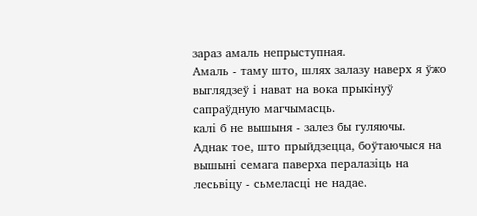зараз амаль непрыступная.
Амаль - таму што, шлях залазу наверх я ўжо выглядзеў і нават на вока прыкінуў сапраўдную магчымасць.
калі б не вышыня - залез бы гуляючы.
Аднак тое, што прыйдзецца, боўтаючыся на вышыні семага паверха пералазіць на лесьвіцу - сьмеласці не надае.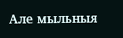Але мыльныя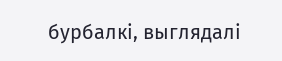бурбалкі, выглядалі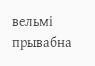вельмі прывабна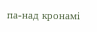па-над кронамі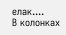елак....
В колонках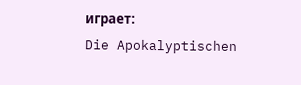играет:
Die Apokalyptischen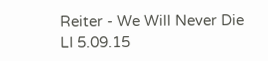Reiter - We Will Never Die
LI 5.09.15